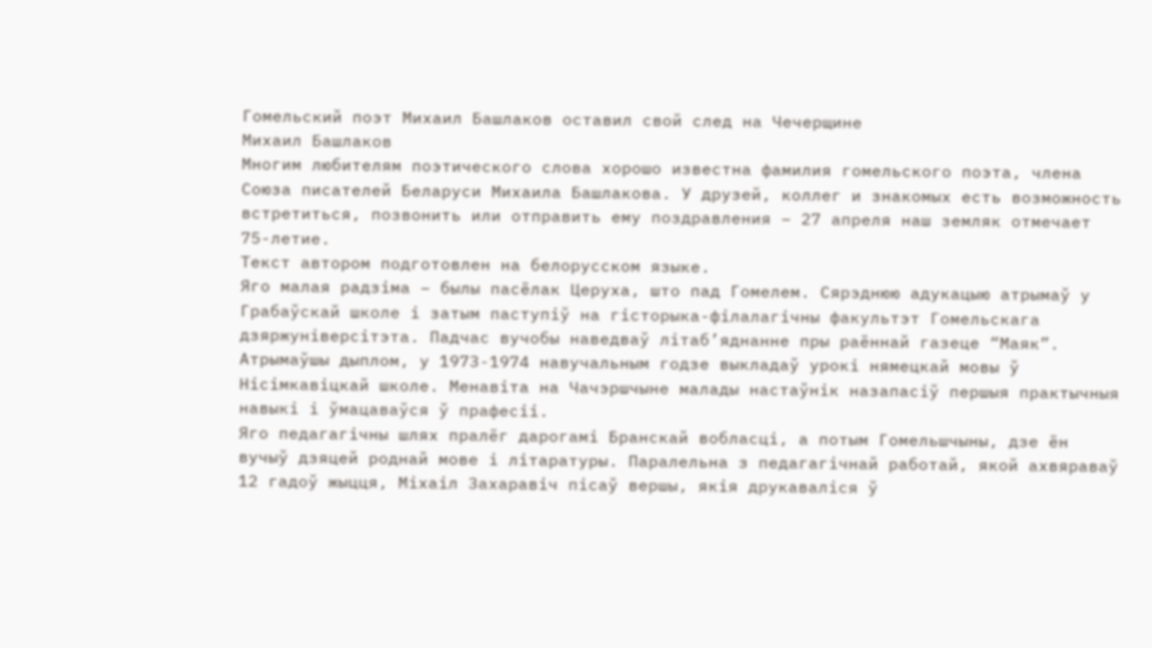Гомельский поэт Михаил Башлаков оставил свой след на Чечерщине
Михаил Башлаков
Многим любителям поэтического слова хорошо известна фамилия гомельского поэта, члена Союза писателей Беларуси Михаила Башлакова. У друзей, коллег и знакомых есть возможность встретиться, позвонить или отправить ему поздравления – 27 апреля наш земляк отмечает 75-летие.
Текст автором подготовлен на белорусском языке.
Яго малая радзіма – былы пасёлак Церуха, што пад Гомелем. Сярэднюю адукацыю атрымаў у Грабаўскай школе і затым паступіў на гісторыка-філалагічны факультэт Гомельскага дзяржуніверсітэта. Падчас вучобы наведваў літаб’яднанне пры раённай газеце “Маяк”. Атрымаўшы дыплом, у 1973-1974 навучальным годзе выкладаў урокі нямецкай мовы ў Нісімкавіцкай школе. Менавіта на Чачэршчыне малады настаўнік назапасіў першыя практычныя навыкі і ўмацаваўся ў прафесіі.
Яго педагагічны шлях пралёг дарогамі Бранскай вобласці, а потым Гомельшчыны, дзе ён вучыў дзяцей роднай мове і літаратуры. Паралельна з педагагічнай работай, якой ахвяраваў 12 гадоў жыцця, Міхаіл Захаравіч пісаў вершы, якія друкаваліся ў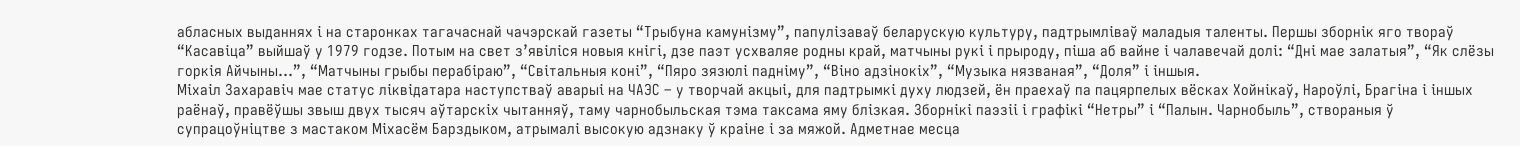абласных выданнях і на старонках тагачаснай чачэрскай газеты “Трыбуна камунізму”, папулізаваў беларускую культуру, падтрымліваў маладыя таленты. Першы зборнік яго твораў “Касавіца” выйшаў у 1979 годзе. Потым на свет з’явіліся новыя кнігі, дзе паэт усхваляе родны край, матчыны рукі і прыроду, піша аб вайне і чалавечай долі: “Дні мае залатыя”, “Як слёзы горкія Айчыны…”, “Матчыны грыбы перабіраю”, “Світальныя коні”, “Пяро зязюлі падніму”, “Віно адзінокіх”, “Музыка нязваная”, “Доля” і іншыя.
Міхаіл Захаравіч мае статус ліквідатара наступстваў аварыі на ЧАЭС – у творчай акцыі, для падтрымкі духу людзей, ён праехаў па пацярпелых вёсках Хойнікаў, Нароўлі, Брагіна і іншых раёнаў, правёўшы звыш двух тысяч аўтарскіх чытанняў, таму чарнобыльская тэма таксама яму блізкая. Зборнікі паэзіі і графікі “Нетры” і “Палын. Чарнобыль”, створаныя ў супрацоўніцтве з мастаком Міхасём Барздыком, атрымалі высокую адзнаку ў краіне і за мяжой. Адметнае месца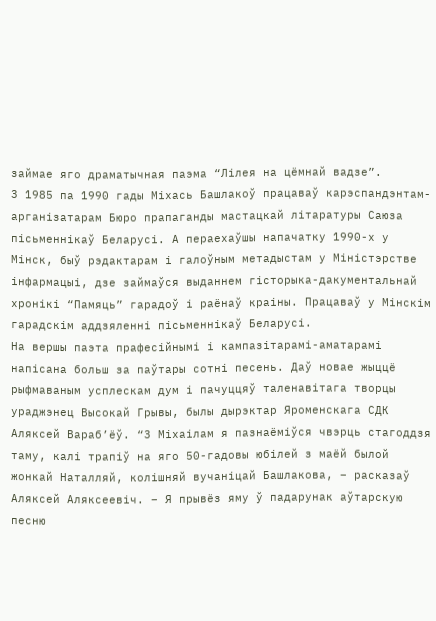займае яго драматычная паэма “Лілея на цёмнай вадзе”.
З 1985 па 1990 гады Міхась Башлакоў працаваў карэспандэнтам-арганізатарам Бюро прапаганды мастацкай літаратуры Саюза пісьменнікаў Беларусі. А пераехаўшы напачатку 1990-х у Мінск, быў рэдактарам і галоўным метадыстам у Міністэрстве інфармацыі, дзе займаўся выданнем гісторыка-дакументальнай хронікі “Памяць” гарадоў і раёнаў краіны. Працаваў у Мінскім гарадскім аддзяленні пісьменнікаў Беларусі.
На вершы паэта прафесійнымі і кампазітарамі-аматарамі напісана больш за паўтары сотні песень. Даў новае жыццё рыфмаваным усплескам дум і пачуццяў таленавітага творцы ураджэнец Высокай Грывы, былы дырэктар Яроменскага СДК Аляксей Вараб’ёў. “З Міхаілам я пазнаёміўся чвэрць стагоддзя таму, калі трапіў на яго 50-гадовы юбілей з маёй былой жонкай Наталляй, колішняй вучаніцай Башлакова, – расказаў Аляксей Аляксеевіч. – Я прывёз яму ў падарунак аўтарскую песню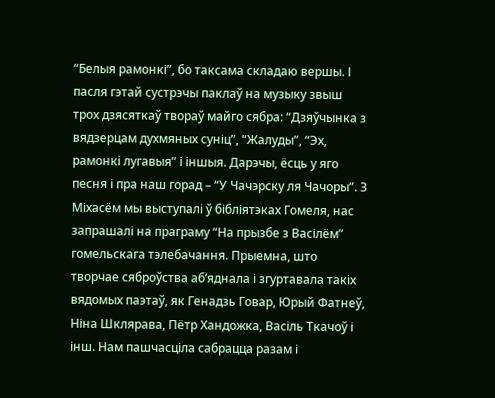“Белыя рамонкі”, бо таксама складаю вершы. І пасля гэтай сустрэчы паклаў на музыку звыш трох дзясяткаў твораў майго сябра: “Дзяўчынка з вядзерцам духмяных суніц”, “Жалуды”, “Эх, рамонкі лугавыя” і іншыя. Дарэчы, ёсць у яго песня і пра наш горад – “У Чачэрску ля Чачоры”. З Міхасём мы выступалі ў бібліятэках Гомеля, нас запрашалі на праграму “На прызбе з Васілём” гомельскага тэлебачання. Прыемна, што творчае сяброўства аб’яднала і згуртавала такіх вядомых паэтаў, як Генадзь Говар, Юрый Фатнеў, Ніна Шклярава, Пётр Хандожка, Васіль Ткачоў і інш. Нам пашчасціла сабрацца разам і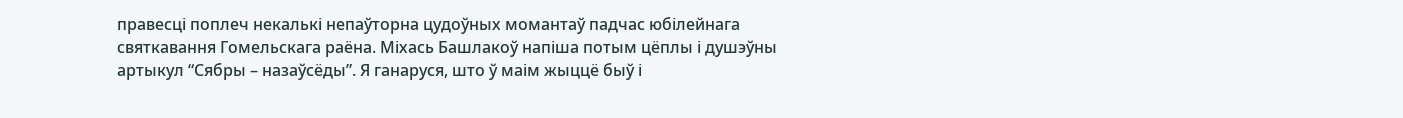правесці поплеч некалькі непаўторна цудоўных момантаў падчас юбілейнага святкавання Гомельскага раёна. Міхась Башлакоў напіша потым цёплы і душэўны артыкул “Сябры – назаўсёды”. Я ганаруся, што ў маім жыццё быў і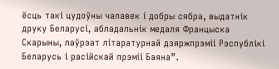ёсць такі цудоўны чалавек і добры сябра, выдатнік друку Беларусі, абладальнік медаля Францыска Скарыны, лаўрэат літаратурнай дзяржпрэміі Рэспублікі Беларусь і расійскай прэміі Баяна”.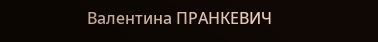Валентина ПРАНКЕВИЧ